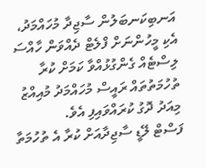އަނބިކަނބަލުން ސާޖިދާ މުހައްމަދު، އެކި މީހުންނަށް ފްލެޓް ދެއްވަން ހާއްސަ ލިސްޓެއް ގެންގުޅުއްވާ ކަމަށް ކުރާ ތުހުމަތުތައް ރައީސް މުހައްމަދު މުއިއްޒު މިއަދު ދޮގު ކުރައްވައިފި އެވެ.
ފަސްޓް ލޭޑީ ސާޖިދާއަށް ކުރާ އެ ތުހުމަތާ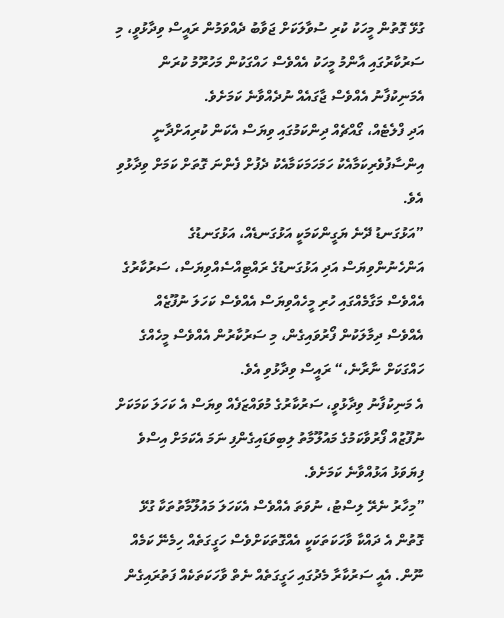ގުޅޭ ގޮތުން މީހަކު ކުރި ސުވާލަކަށް ޖަވާބު ދެއްވަމުން ރައީސް ވިދާޅުވީ، މި ސަރުކާރުގައި އާންމު މީހަކު އެއްވެސް ހައްގަކުން މަހުރޫމު ކުރަން އެމަނިކުފާނު އެއްވެސް ޖާގައެއް ނުދެއްވާނެ ކަމަށެވެ.
އަދި ފްލެޓެއް، ގޯއްޗެއް ދިންކަމުގައި ވިޔަސް އެކަން ކުރިއަށްދާނީ އިންސާފުވެރިކަމާއެކު ހަމަހަމަކަމާއެކު ދެފުށް ފެންނަ ގޮތަށް ކަމަށް ވިދާޅުވި އެވެ.
”އަޅުގަނޑު ދޭނެ ޔަގީންކަމަކީ އަޅުގަނޑެއް، އަޅުގަނޑުގެ އަންހެނުންވިޔަސް އަދި އަޅުގަނޑުގެ ރައްޓިއްސެއްވިޔަސް، ސަރުކާރުގެ އެއްވެސް މަގާމެއްގައި ހުރި މީހެއްވިޔަސް އެއްވެސް ކަހަލަ ނުފޫޒެއް އެއްވެސް ދިމާލަކުން ފޯރުވައިގެން، މި ސަރުކާރުން އެއްވެސް މީހެއްގެ ހައްގަކަށް ނާރާނެ،“ ރައީސް ވިދާޅުވި އެވެ.
އެ މަނިކުފާނު ވިދާޅުވީ، ސަރުކާރުގެ މުވައްޒަފެއް ވިޔަސް އެ ކަހަލަ ކަމަކަށް ނުފޫޒުއް ފޯރުވާކަމުގެ މައުލޫމާތު ލިބިވަޑައިގެންފި ނަމަ އެކަމަށް އިސްވެ ފިޔަވަޅު އަޅުއްވާނެ ކަމަށެވެ.
”މިހާރު ނެރޭ ލިސްޓު، ނުވަތަ އެއްވެސް އެކަހަލަ މައުލޫމާތުތަކާ ގުޅޭ ގޮތުން އެ ދައްކާ ވާހަކަތަކަކީ އެއްގޮތަކަށްވެސް ހަގީގަތެއް ހިމެނޭ ކަމެއް ނޫން. އެއީ ސަރުކާރާ މެދުގައި ހަގީގަތެއް ނެތް ވާހަކަތަކެއް ފަތުރައިގެން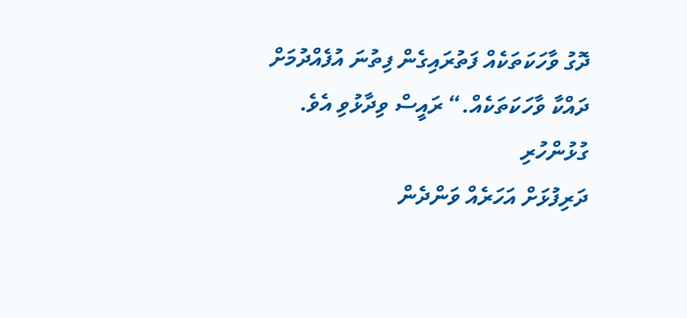ދޮގު ވާހަކަތަކެއް ފަތުރައިގެން ފިތުނަ އުފެއްދުމަށް ދައްކާ ވާހަކަތަކެއް.“ ރައީސް ވިދާޅުވި އެވެ.
ގުޅުންހުރި
ދަރިފުޅަށް އަހަރެއް ވަންދެން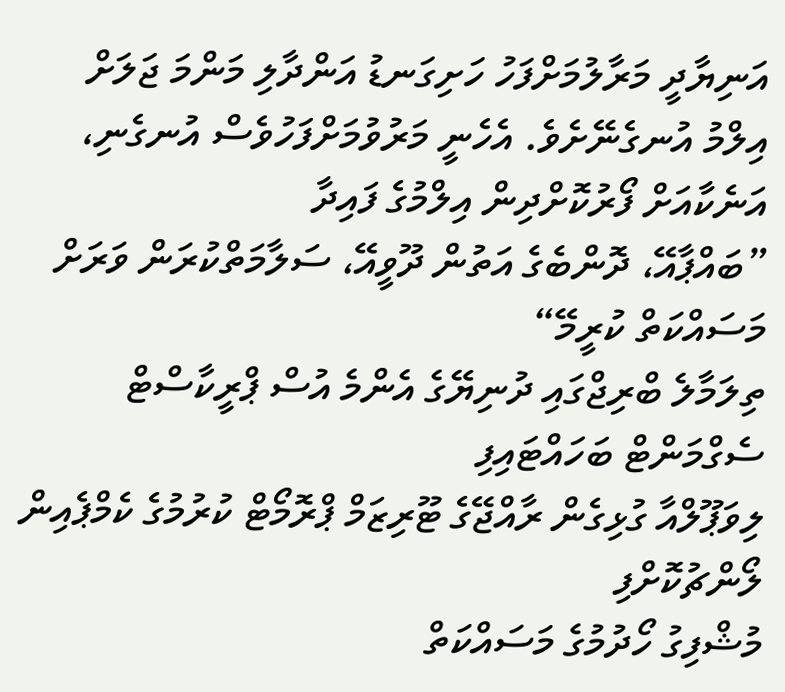އަނިޔާދީ މަރާލުމަށްފަހު ހަށިގަނޑު އަންދާލި މަންމަ ޖަލަށް
އިލްމު އުނގެނޭށެވެ. އެހެނީ މަރުވުމަށްފަހުވެސް އުނގެނި، އަނެކާއަށް ފޯރުކޮށްދިން އިލްމުގެ ފައިދާ
”ބައްޕާއޭ، ދޮންބެގެ އަތުން ދޫވީއޭ، ސަލާމަތްކުރަން ވަރަށް މަސައްކަތް ކުރީމޭ“
ތިލަމާލެ ބްރިޖްގައި ދުނިޔޭގެ އެންމެ އުސް ޕްރީކާސްޓް ސެގްމަންޓް ބަހައްޓައިފި
ލިވަޕޫލްއާ ގުޅިގެން ރާއްޖޭގެ ޓޫރިޒަމް ޕްރޮމޯޓް ކުރުމުގެ ކެމްޕެއިން ލޯންޗުކޮށްފި
މުޝްފިގު ހޯދުމުގެ މަސައްކަތް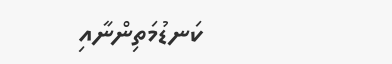ކަނޑުމަތިންނާއި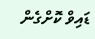ޑައިވް ކޮށްގެން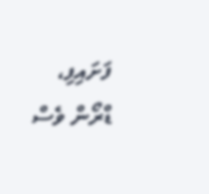ފަށައިފި، ޑްރޯން ވެސް